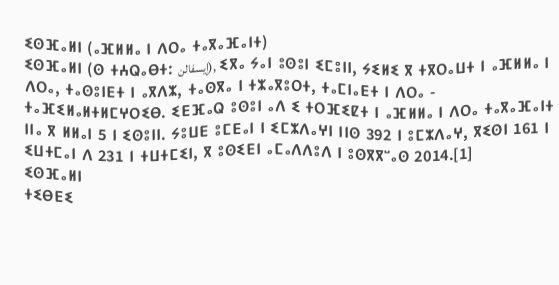ⵉⵙⴼⴰⵍⵏ (ⴰⴼⵍⵍⴰ ⵏ ⴷⵔⴰ ⵜⴰⴳⴰⴼⴰⵏⵜ)
ⵉⵙⴼⴰⵍⵏ (ⵙ ⵜⵄⵕⴰⴱⵜ: إيسفالن), ⵉⴳⴰ ⵢⴰⵏ ⵓⵙⵓⵏ ⵉⵎⵓⵏⵏ, ⵢⵉⵍⵉ ⴳ ⵜⴳⵔⴰⵡⵜ ⵏ ⴰⴼⵍⵍⴰ ⵏ ⴷⵔⴰ, ⵜⴰⵙⵓⵏⴹⵜ ⵏ ⴰⴳⴷⵣ, ⵜⴰⵙⴳⴰ ⵏ ⵜⵣⴰⴳⵓⵔⵜ, ⵜⴰⵎⵏⴰⴹⵜ ⵏ ⴷⵔⴰ - ⵜⴰⴼⵉⵍⴰⵍⵜⵍⵎⵖⵔⵉⴱ. ⵉⴹⴼⴰⵕ ⵓⵙⵓⵏ ⴰⴷ ⵉ ⵜⵔⴼⵉⵇⵜ ⵏ ⴰⴼⵍⵍⴰ ⵏ ⴷⵔⴰ ⵜⴰⴳⴰⴼⴰⵏⵜ ⵏⵏⴰ ⴳ ⵍⵍⴰⵏ 5 ⵏ ⵉⵙⵓⵏⵏ. ⵢⵓⵡⴹ ⵓⵎⴹⴰⵏ ⵏ ⵉⵎⵣⴷⴰⵖⵏ ⵏⵏⵙ 392 ⵏ ⵓⵎⵣⴷⴰⵖ, ⴳⵉⵙⵏ 161 ⵏ ⵉⵡⵜⵎⴰⵏ ⴷ 231 ⵏ ⵜⵡⵜⵎⵉⵏ, ⴳ ⵓⵙⵉⴹⵏ ⴰⵎⴰⴷⴷⵓⴷ ⵏ ⵓⵙⴳⴳⵯⴰⵙ 2014.[1]
ⵉⵙⴼⴰⵍⵏ
ⵜⵉⴱⴹⵉ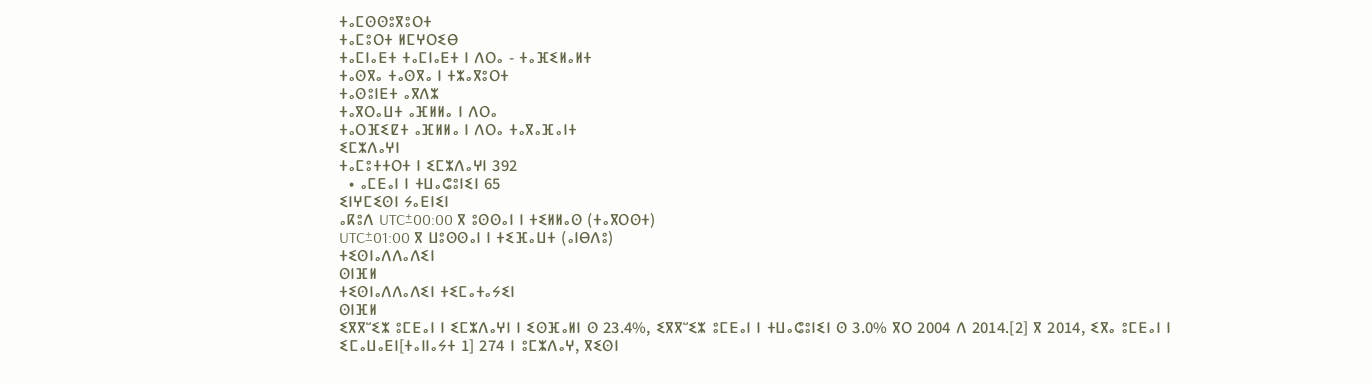ⵜⴰⵎⵙⵙⵓⴳⵓⵔⵜ
ⵜⴰⵎⵓⵔⵜ ⵍⵎⵖⵔⵉⴱ
ⵜⴰⵎⵏⴰⴹⵜ ⵜⴰⵎⵏⴰⴹⵜ ⵏ ⴷⵔⴰ - ⵜⴰⴼⵉⵍⴰⵍⵜ
ⵜⴰⵙⴳⴰ ⵜⴰⵙⴳⴰ ⵏ ⵜⵣⴰⴳⵓⵔⵜ
ⵜⴰⵙⵓⵏⴹⵜ ⴰⴳⴷⵣ
ⵜⴰⴳⵔⴰⵡⵜ ⴰⴼⵍⵍⴰ ⵏ ⴷⵔⴰ
ⵜⴰⵔⴼⵉⵇⵜ ⴰⴼⵍⵍⴰ ⵏ ⴷⵔⴰ ⵜⴰⴳⴰⴼⴰⵏⵜ
ⵉⵎⵣⴷⴰⵖⵏ
ⵜⴰⵎⵓⵜⵜⵔⵜ ⵏ ⵉⵎⵣⴷⴰⵖⵏ 392
  • ⴰⵎⴹⴰⵏ ⵏ ⵜⵡⴰⵛⵓⵏⵉⵏ 65
ⵉⵏⵖⵎⵉⵙⵏ ⵢⴰⴹⵏⵉⵏ
ⴰⴽⵓⴷ UTC±00:00 ⴳ ⵓⵙⵙⴰⵏ ⵏ ⵜⵉⵍⵍⴰⵙ (ⵜⴰⴳⵔⵙⵜ)
UTC±01:00 ⴳ ⵡⵓⵙⵙⴰⵏ ⵏ ⵜⵉⴼⴰⵡⵜ (ⴰⵏⴱⴷⵓ)
ⵜⵉⵙⵏⴰⴷⴷⴰⴷⵉⵏ
ⵙⵏⴼⵍ
ⵜⵉⵙⵏⴰⴷⴷⴰⴷⵉⵏ ⵜⵉⵎⴰⵜⴰⵢⵉⵏ
ⵙⵏⴼⵍ
ⵉⴳⴳⵯⵉⵣ ⵓⵎⴹⴰⵏ ⵏ ⵉⵎⵣⴷⴰⵖⵏ ⵏ ⵉⵙⴼⴰⵍⵏ ⵙ 23.4%, ⵉⴳⴳⵯⵉⵣ ⵓⵎⴹⴰⵏ ⵏ ⵜⵡⴰⵛⵓⵏⵉⵏ ⵙ 3.0% ⴳⵔ 2004 ⴷ 2014.[2] ⴳ 2014, ⵉⴳⴰ ⵓⵎⴹⴰⵏ ⵏ ⵉⵎⴰⵡⴰⴹⵏ[ⵜⴰⵏⵏⴰⵢⵜ 1] 274 ⵏ ⵓⵎⵣⴷⴰⵖ, ⴳⵉⵙⵏ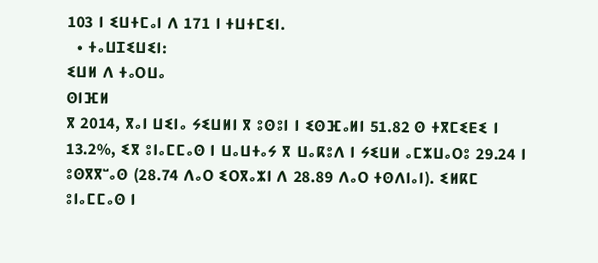103 ⵏ ⵉⵡⵜⵎⴰⵏ ⴷ 171 ⵏ ⵜⵡⵜⵎⵉⵏ.
  • ⵜⴰⵡⵊⵉⵡⵉⵏ:
ⵉⵡⵍ ⴷ ⵜⴰⵔⵡⴰ
ⵙⵏⴼⵍ
ⴳ 2014, ⴳⴰⵏ ⵡⵉⵏⴰ ⵢⵉⵡⵍⵏ ⴳ ⵓⵙⵓⵏ ⵏ ⵉⵙⴼⴰⵍⵏ 51.82 ⵙ ⵜⴳⵎⵉⴹⵉ ⵏ 13.2%, ⵉⴳ ⵓⵏⴰⵎⵎⴰⵙ ⵏ ⵡⴰⵡⵜⴰⵢ ⴳ ⵡⴰⴽⵓⴷ ⵏ ⵢⵉⵡⵍ ⴰⵎⵣⵡⴰⵔⵓ 29.24 ⵏ ⵓⵙⴳⴳⵯⴰⵙ (28.74 ⴷⴰⵔ ⵉⵔⴳⴰⵣⵏ ⴷ 28.89 ⴷⴰⵔ ⵜⵙⴷⵏⴰⵏ). ⵉⵍⴽⵎ ⵓⵏⴰⵎⵎⴰⵙ ⵏ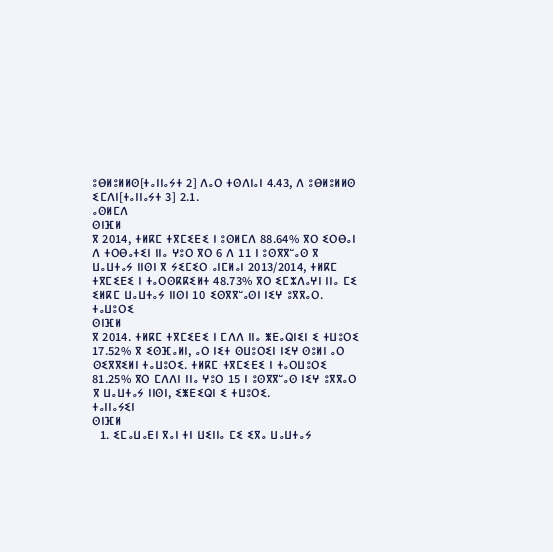ⵓⴱⵍⵓⵍⵍⵙ[ⵜⴰⵏⵏⴰⵢⵜ 2] ⴷⴰⵔ ⵜⵙⴷⵏⴰⵏ 4.43, ⴷ ⵓⴱⵍⵓⵍⵍⵙ ⵉⵎⴷⵏ[ⵜⴰⵏⵏⴰⵢⵜ 3] 2.1.
ⴰⵙⵍⵎⴷ
ⵙⵏⴼⵍ
ⴳ 2014, ⵜⵍⴽⵎ ⵜⴳⵎⵉⴹⵉ ⵏ ⵓⵙⵍⵎⴷ 88.64% ⴳⵔ ⵉⵔⴱⴰⵏ ⴷ ⵜⵔⴱⴰⵜⵉⵏ ⵏⵏⴰ ⵖⵓⵔ ⴳⵔ 6 ⴷ 11 ⵏ ⵓⵙⴳⴳⵯⴰⵙ ⴳ ⵡⴰⵡⵜⴰⵢ ⵏⵏⵙⵏ ⴳ ⵢⵉⵎⵉⵔ ⴰⵏⵎⵍⴰⵏ 2013/2014, ⵜⵍⴽⵎ ⵜⴳⵎⵉⴹⵉ ⵏ ⵜⴰⵔⵙⴽⴽⵉⵍⵜ 48.73% ⴳⵔ ⵉⵎⵣⴷⴰⵖⵏ ⵏⵏⴰ ⵎⵉ ⵉⵍⴽⵎ ⵡⴰⵡⵜⴰⵢ ⵏⵏⵙⵏ 10 ⵉⵙⴳⴳⵯⴰⵙⵏ ⵏⵉⵖ ⵓⴳⴳⴰⵔ.
ⵜⴰⵡⵓⵔⵉ
ⵙⵏⴼⵍ
ⴳ 2014. ⵜⵍⴽⵎ ⵜⴳⵎⵉⴹⵉ ⵏ ⵎⴷⴷ ⵏⵏⴰ ⵥⴹⴰⵕⵏⵉⵏ ⵉ ⵜⵡⵓⵔⵉ 17.52% ⴳ ⵉⵙⴼⴰⵍⵏ, ⴰⵔ ⵏⵉⵜ ⵙⵡⵓⵔⵉⵏ ⵏⵉⵖ ⵙⵓⵍⵏ ⴰⵔ ⵙⵉⴳⴳⵉⵍⵏ ⵜⴰⵡⵓⵔⵉ. ⵜⵍⴽⵎ ⵜⴳⵎⵉⴹⵉ ⵏ ⵜⴰⵔⵡⵓⵔⵉ 81.25% ⴳⵔ ⵎⴷⴷⵏ ⵏⵏⴰ ⵖⵓⵔ 15 ⵏ ⵓⵙⴳⴳⵯⴰⵙ ⵏⵉⵖ ⵓⴳⴳⴰⵔ ⴳ ⵡⴰⵡⵜⴰⵢ ⵏⵏⵙⵏ, ⵉⵥⴹⵉⵕⵏ ⵉ ⵜⵡⵓⵔⵉ.
ⵜⴰⵏⵏⴰⵢⵉⵏ
ⵙⵏⴼⵍ
  1. ⵉⵎⴰⵡⴰⴹⵏ ⴳⴰⵏ ⵜⵏ ⵡⵉⵏⵏⴰ ⵎⵉ ⵉⴳⴰ ⵡⴰⵡⵜⴰⵢ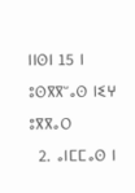ⵏⵏⵙⵏ 15 ⵏ ⵓⵙⴳⴳⵯⴰⵙ ⵏⵉⵖ ⵓⴳⴳⴰⵔ
  2. ⴰⵏⵎⵎⴰⵙ ⵏ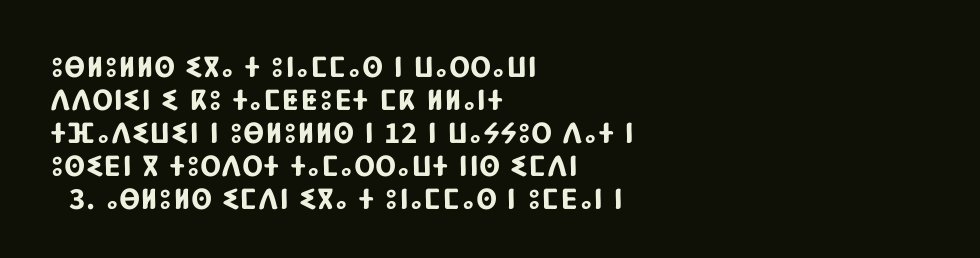ⵓⴱⵍⵓⵍⵍⵙ ⵉⴳⴰ ⵜ ⵓⵏⴰⵎⵎⴰⵙ ⵏ ⵡⴰⵔⵔⴰⵡⵏ ⴷⴷⵔⵏⵉⵏ ⵉ ⴽⵓ ⵜⴰⵎⵟⵟⵓⴹⵜ ⵎⴽ ⵍⵍⴰⵏⵜ ⵜⴼⴰⴷⵉⵡⵉⵏ ⵏ ⵓⴱⵍⵓⵍⵍⵙ ⵏ 12 ⵏ ⵡⴰⵢⵢⵓⵔ ⴷⴰⵜ ⵏ ⵓⵙⵉⴹⵏ ⴳ ⵜⵓⵔⴷⵔⵜ ⵜⴰⵎⴰⵔⵔⴰⵡⵜ ⵏⵏⵙ ⵉⵎⴷⵏ
  3. ⴰⴱⵍⵓⵍⵙ ⵉⵎⴷⵏ ⵉⴳⴰ ⵜ ⵓⵏⴰⵎⵎⴰⵙ ⵏ ⵓⵎⴹⴰⵏ ⵏ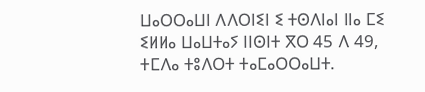ⵡⴰⵔⵔⴰⵡⵏ ⴷⴷⵔⵏⵉⵏ ⵉ ⵜⵙⴷⵏⴰⵏ ⵏⵏⴰ ⵎⵉ ⵉⵍⵍⴰ ⵡⴰⵡⵜⴰⵢ ⵏⵏⵙⵏⵜ ⴳⵔ 45 ⴷ 49, ⵜⵎⴷⴰ ⵜⵓⴷⵔⵜ ⵜⴰⵎⴰⵔⵔⴰⵡⵜ.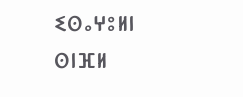ⵉⵙⴰⵖⵓⵍⵏ
ⵙⵏⴼⵍ